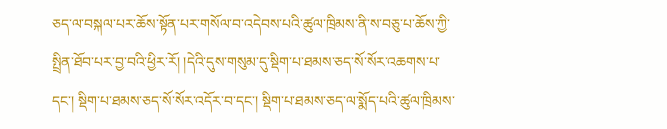ཅད་ལ་བསྐལ་པར་ཆོས་སྟོན་པར་གསོལ་བ་འདེབས་པའི་ཚུལ་ཁྲིམས་ནི་ས་བཅུ་པ་ཆོས་ཀྱི་སྤྲིན་ཐོབ་པར་བྱ་བའི་ཕྱིར་རོ། །དེའི་དུས་གསུམ་དུ་སྡིག་པ་ཐམས་ཅད་སོ་སོར་འཆགས་པ་དང་། སྡིག་པ་ཐམས་ཅད་སོ་སོར་འདོར་བ་དང་། སྡིག་པ་ཐམས་ཅད་ལ་སྨོད་པའི་ཚུལ་ཁྲིམས་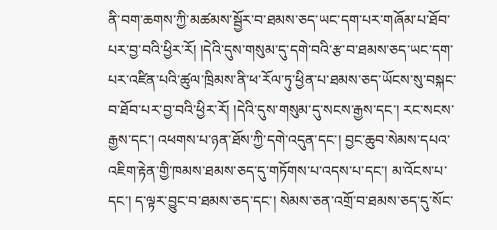ནི་བག་ཆགས་ཀྱི་མཚམས་སྦྱོར་བ་ཐམས་ཅད་ཡང་དག་པར་གཞོམ་པ་ཐོབ་པར་བྱ་བའི་ཕྱིར་རོ། །དེའི་དུས་གསུམ་དུ་དགེ་བའི་རྩ་བ་ཐམས་ཅད་ཡང་དག་པར་འཛིན་པའི་ཚུལ་ཁྲིམས་ནི་ཕ་རོལ་ཏུ་ཕྱིན་པ་ཐམས་ཅད་ཡོངས་སུ་བསྐང་བ་ཐོབ་པར་བྱ་བའི་ཕྱིར་རོ། །དེའི་དུས་གསུམ་དུ་སངས་རྒྱས་དང་། རང་སངས་རྒྱས་དང་། འཕགས་པ་ཉན་ཐོས་ཀྱི་དགེ་འདུན་དང་། བྱང་ཆུབ་སེམས་དཔའ་འཇིག་རྟེན་གྱི་ཁམས་ཐམས་ཅད་དུ་གཏོགས་པ་འདས་པ་དང་། མ་འོངས་པ་དང་། ད་ལྟར་བྱུང་བ་ཐམས་ཅད་དང་། སེམས་ཅན་འགྲོ་བ་ཐམས་ཅད་དུ་སོང་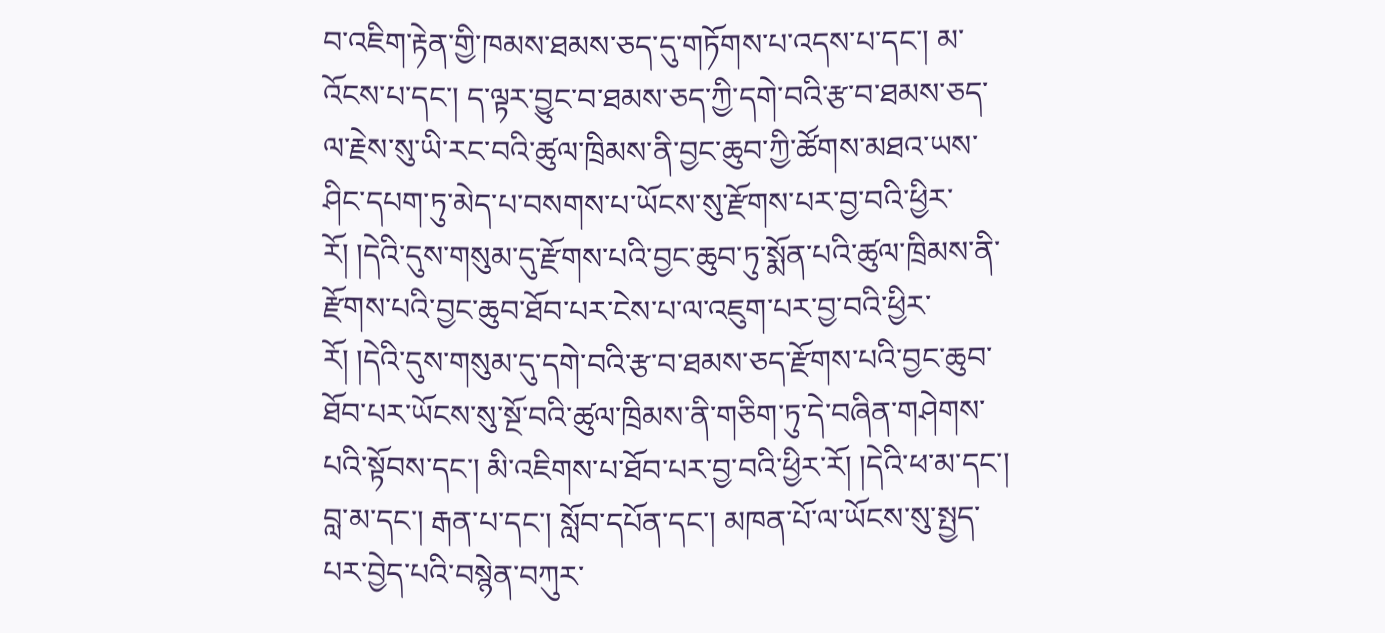བ་འཇིག་རྟེན་གྱི་ཁམས་ཐམས་ཅད་དུ་གཏོགས་པ་འདས་པ་དང་། མ་འོངས་པ་དང་། ད་ལྟར་བྱུང་བ་ཐམས་ཅད་ཀྱི་དགེ་བའི་རྩ་བ་ཐམས་ཅད་ལ་རྗེས་སུ་ཡི་རང་བའི་ཚུལ་ཁྲིམས་ནི་བྱང་ཆུབ་ཀྱི་ཚོགས་མཐའ་ཡས་ཤིང་དཔག་ཏུ་མེད་པ་བསགས་པ་ཡོངས་སུ་རྫོགས་པར་བྱ་བའི་ཕྱིར་རོ། །དེའི་དུས་གསུམ་དུ་རྫོགས་པའི་བྱང་ཆུབ་ཏུ་སྨོན་པའི་ཚུལ་ཁྲིམས་ནི་རྫོགས་པའི་བྱང་ཆུབ་ཐོབ་པར་ངེས་པ་ལ་འཇུག་པར་བྱ་བའི་ཕྱིར་རོ། །དེའི་དུས་གསུམ་དུ་དགེ་བའི་རྩ་བ་ཐམས་ཅད་རྫོགས་པའི་བྱང་ཆུབ་ཐོབ་པར་ཡོངས་སུ་སྔོ་བའི་ཚུལ་ཁྲིམས་ནི་གཅིག་ཏུ་དེ་བཞིན་གཤེགས་པའི་སྟོབས་དང་། མི་འཇིགས་པ་ཐོབ་པར་བྱ་བའི་ཕྱིར་རོ། །དེའི་ཕ་མ་དང་། བླ་མ་དང་། རྒན་པ་དང་། སློབ་དཔོན་དང་། མཁན་པོ་ལ་ཡོངས་སུ་སྤྱད་པར་བྱེད་པའི་བསྙེན་བཀུར་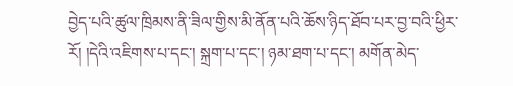བྱེད་པའི་ཚུལ་ཁྲིམས་ནི་ཟིལ་གྱིས་མི་ནོན་པའི་ཆོས་ཉིད་ཐོབ་པར་བྱ་བའི་ཕྱིར་རོ། །དེའི་འཇིགས་པ་དང་། སྐྲག་པ་དང་། ཉམ་ཐག་པ་དང་། མགོན་མེད་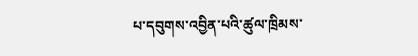པ་དབུགས་འབྱིན་པའི་ཚུལ་ཁྲིམས་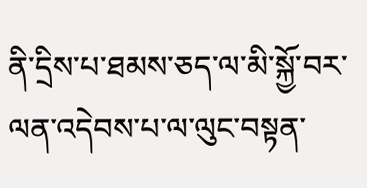ནི་དྲིས་པ་ཐམས་ཅད་ལ་མི་སྐྱོ་བར་ལན་འདེབས་པ་ལ་ལུང་བསྟན་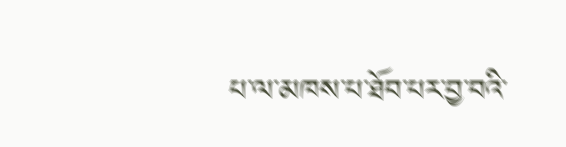པ་ལ་མཁས་པ་ཐོབ་པར་བྱ་བའི་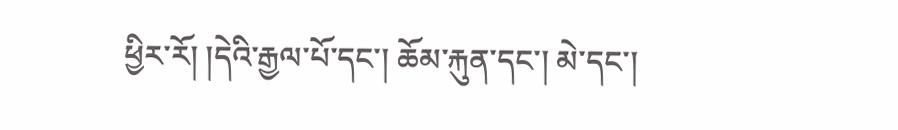ཕྱིར་རོ། །དེའི་རྒྱལ་པོ་དང་། ཆོམ་རྐུན་དང་། མེ་དང་།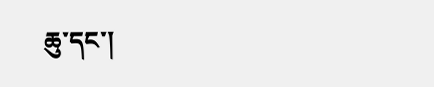ཆུ་དང་།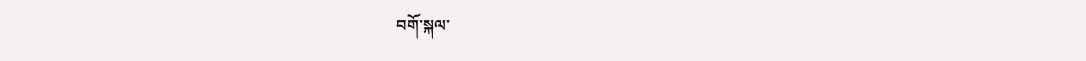བགོ་སྐལ་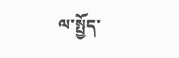ལ་སྤྱོད་